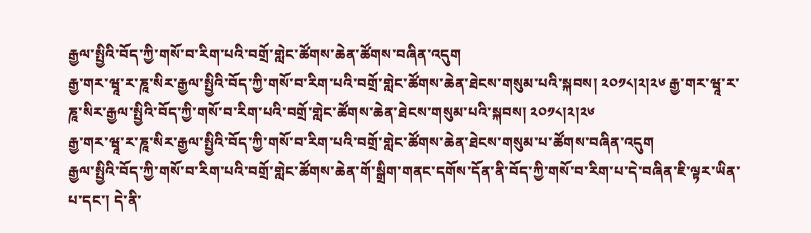རྒྱལ་སྤྱིའི་བོད་ཀྱི་གསོ་བ་རིག་པའི་བགྲོ་གླེང་ཚོགས་ཆེན་ཚོགས་བཞིན་འདུག
རྒྱ་གར་ཝཱ་ར་ཎཱ་སིར་རྒྱལ་སྤྱིའི་བོད་ཀྱི་གསོ་བ་རིག་པའི་བགྲོ་གླེང་ཚོགས་ཆེན་ཐེངས་གསུམ་པའི་སྐབས། ༢༠༡༨།༢།༢༦ རྒྱ་གར་ཝཱ་ར་ཎཱ་སིར་རྒྱལ་སྤྱིའི་བོད་ཀྱི་གསོ་བ་རིག་པའི་བགྲོ་གླེང་ཚོགས་ཆེན་ཐེངས་གསུམ་པའི་སྐབས། ༢༠༡༨།༢།༢༦
རྒྱ་གར་ཝཱ་ར་ཎཱ་སིར་རྒྱལ་སྤྱིའི་བོད་ཀྱི་གསོ་བ་རིག་པའི་བགྲོ་གླེང་ཚོགས་ཆེན་ཐེངས་གསུམ་པ་ཚོགས་བཞིན་འདུག
རྒྱལ་སྤྱིའི་བོད་ཀྱི་གསོ་བ་རིག་པའི་བགྲོ་གླེང་ཚོགས་ཆེན་གོ་སྒྲིག་གནང་དགོས་དོན་ནི་བོད་ཀྱི་གསོ་བ་རིག་པ་དེ་བཞིན་ཇི་ལྟར་ཡིན་པ་དང་། དེ་ནི་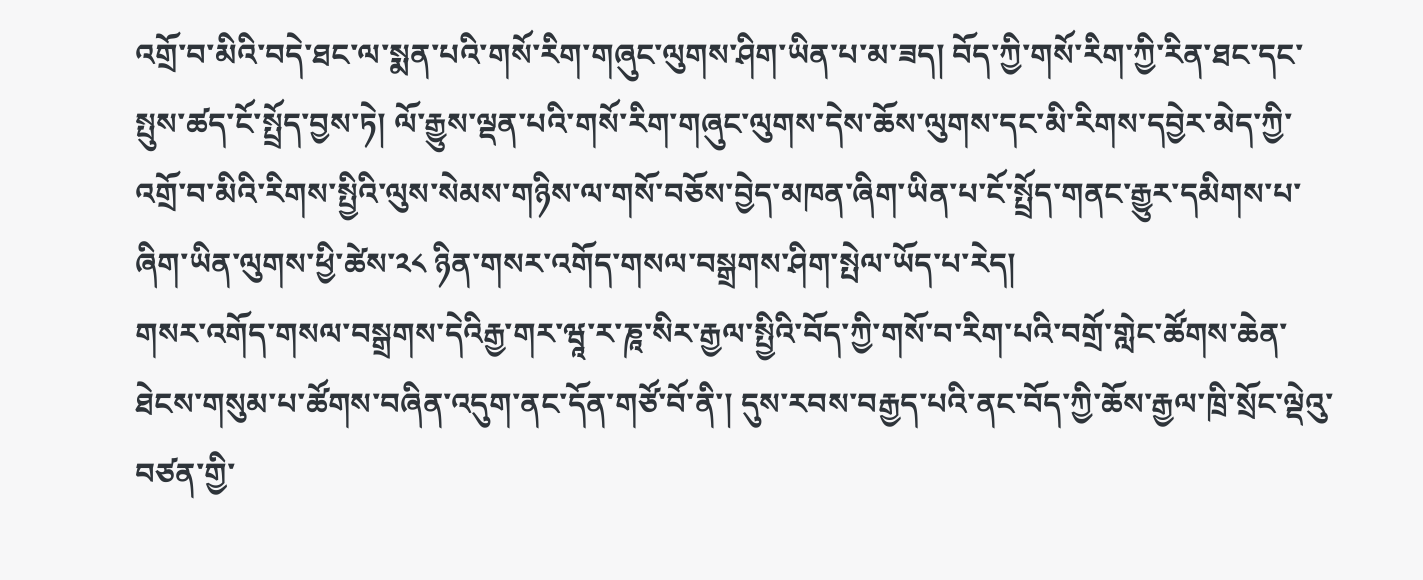འགྲོ་བ་མིའི་བདེ་ཐང་ལ་སྨན་པའི་གསོ་རིག་གཞུང་ལུགས་ཤིག་ཡིན་པ་མ་ཟད། བོད་ཀྱི་གསོ་རིག་ཀྱི་རིན་ཐང་དང་སྤུས་ཚད་ངོ་སྤྲོད་བྱས་ཏེ། ལོ་རྒྱུས་ལྡན་པའི་གསོ་རིག་གཞུང་ལུགས་དེས་ཆོས་ལུགས་དང་མི་རིགས་དབྱེར་མེད་ཀྱི་འགྲོ་བ་མིའི་རིགས་སྤྱིའི་ལུས་སེམས་གཉིས་ལ་གསོ་བཅོས་བྱེད་མཁན་ཞིག་ཡིན་པ་ངོ་སྤྲོད་གནང་རྒྱུར་དམིགས་པ་ཞིག་ཡིན་ལུགས་ཕྱི་ཚེས་༢༨ ཉིན་གསར་འགོད་གསལ་བསྒྲགས་ཤིག་སྤེལ་ཡོད་པ་རེད།
གསར་འགོད་གསལ་བསྒྲགས་དེའིརྒྱ་གར་ཝཱ་ར་ཎཱ་སིར་རྒྱལ་སྤྱིའི་བོད་ཀྱི་གསོ་བ་རིག་པའི་བགྲོ་གླེང་ཚོགས་ཆེན་ཐེངས་གསུམ་པ་ཚོགས་བཞིན་འདུག་ནང་དོན་གཙོ་བོ་ནི་། དུས་རབས་བརྒྱད་པའི་ནང་བོད་ཀྱི་ཆོས་རྒྱལ་ཁྲི་སྲོང་ལྡེའུ་བཙན་གྱི་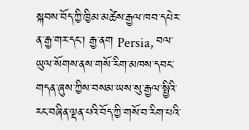སྐབས་བོད་ཀྱི་ཁྱིམ་མཚེས་རྒྱལ་ཁབ་དཔེར་ན་རྒྱ་གར་དང་། རྒྱ་ནག Persia, བལ་ཡུལ་སོགས་ནས་གསོ་རིག་མཁས་དབང་གདན་ཞུས་ཀྱིས་བསམ་ཡས་སུ་རྒྱལ་སྤྱིའི་རང་བཞིན་ལྡན་པའི་བོད་ཀྱི་གསོ་བ་རིག་པའི་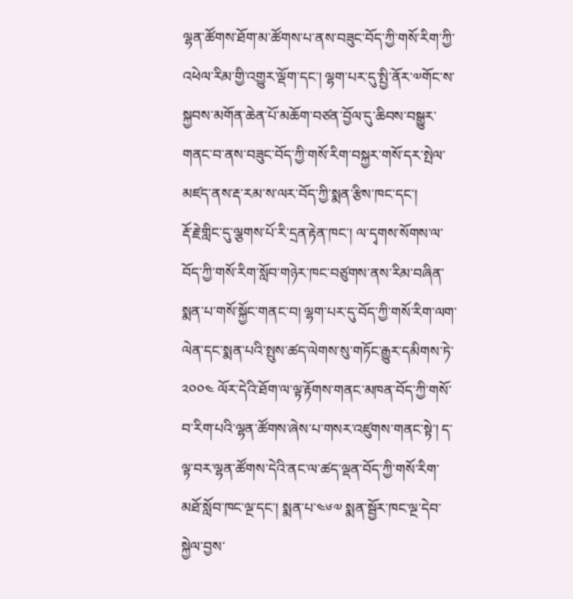ལྷན་ཚོགས་ཐོག་མ་ཚོགས་པ་ནས་བཟུང་བོད་ཀྱི་གསོ་རིག་ཀྱི་འཕེལ་རིམ་གྱི་འགྱུར་ལྡོག་དང་། ལྷག་པར་དུ་སྤྱི་ནོར་༧གོང་ས་སྐྱབས་མགོན་ཆེན་པོ་མཆོག་བཙན་བྱོལ་དུ་ཆིབས་བསྒྱུར་གནང་བ་ནས་བཟུང་བོད་ཀྱི་གསོ་རིག་བསྐྱར་གསོ་དར་སྤེལ་མཛད་ནས་རྡ་རམ་ས་ལར་བོད་ཀྱི་སྨན་རྩིས་ཁང་དང་།
རྡོ་རྗེ་གླིང་དུ་ལྕགས་པོ་རི་དྲན་རྟེན་ཁང་། ལ་དྭགས་སོགས་ལ་བོད་ཀྱི་གསོ་རིག་སློབ་གཉེར་ཁང་བཙུགས་ནས་རིམ་བཞིན་སྨན་པ་གསོ་སྐྱོང་གནང་བ། ལྷག་པར་དུ་བོད་ཀྱི་གསོ་རིག་ལག་ལེན་དང་སྨན་པའི་སྤུས་ཚད་ལེགས་སུ་གཏོང་རྒྱུར་དམིགས་ཏེ་༢༠༠༤ ལོར་དེའི་ཐོག་ལ་ལྟ་རྟོགས་གནང་མཁན་བོད་ཀྱི་གསོ་བ་རིག་པའི་ལྷན་ཚོགས་ཞེས་པ་གསར་འཛུགས་གནང་སྟེ་། ད་ལྟ་བར་ལྷན་ཚོགས་དེའི་ནང་ལ་ཚད་ལྡན་བོད་ཀྱི་གསོ་རིག་མཐོ་སློབ་ཁང་ལྔ་དང་། སྨན་པ་༤༦༧ སྨན་སྦྱོར་ཁང་ལྔ་དེབ་སྐྱེལ་བྱས་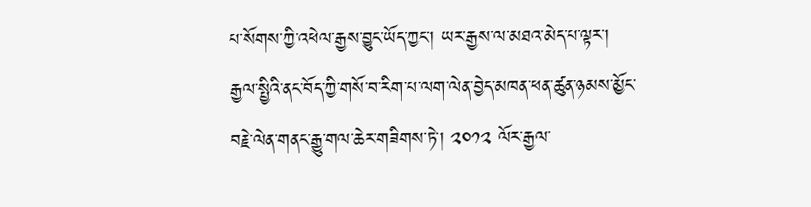པ་སོགས་ཀྱི་འཕེལ་རྒྱས་བྱུང་ཡོད་ཀྱང་། ཡར་རྒྱས་ལ་མཐའ་མེད་པ་ལྟར་། རྒྱལ་སྤྱིའི་ནང་བོད་ཀྱི་གསོ་བ་རིག་པ་ལག་ལེན་བྱེད་མཁན་ཕན་ཚུན་ཉམས་མྱོང་བརྗེ་ལེན་གནང་རྒྱུ་གལ་ཆེར་གཟིགས་ཏེ་། ༢༠༡༢ ལོར་རྒྱལ་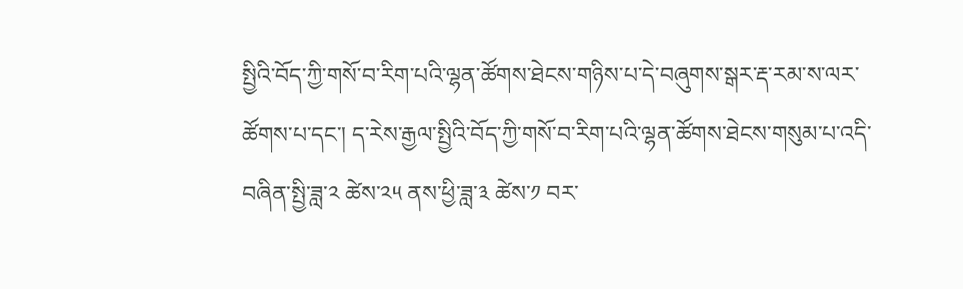སྤྱིའི་བོད་ཀྱི་གསོ་བ་རིག་པའི་ལྷན་ཚོགས་ཐེངས་གཉིས་པ་དེ་བཞུགས་སྒར་རྡ་རམ་ས་ལར་ཚོགས་པ་དང་། ད་རེས་རྒྱལ་སྤྱིའི་བོད་ཀྱི་གསོ་བ་རིག་པའི་ལྷན་ཚོགས་ཐེངས་གསུམ་པ་འདི་བཞིན་སྤྱི་ཟླ་༢ ཚེས་༢༥ ནས་ཕྱི་ཟླ་༣ ཚེས་༡ བར་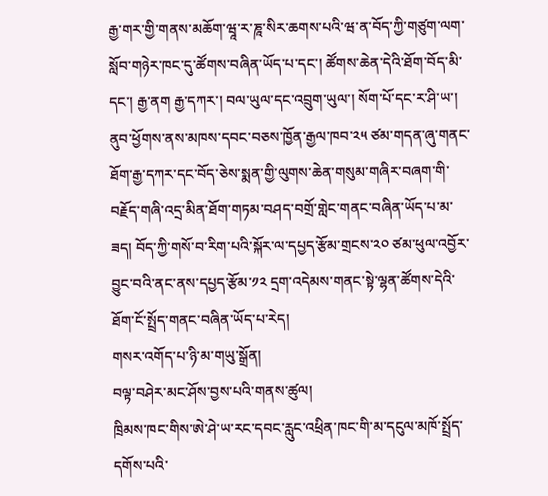རྒྱ་གར་གྱི་གནས་མཆོག་ཝཱ་ར་ཎཱ་སིར་ཆགས་པའི་ཝ་ན་བོད་ཀྱི་གཙུག་ལག་སློབ་གཉེར་ཁང་དུ་ཚོགས་བཞིན་ཡོད་པ་དང་། ཚོགས་ཆེན་དེའི་ཐོག་བོད་མི་དང་། རྒྱ་ནག རྒྱ་དཀར་། བལ་ཡུལ་དང་འབྲུག་ཡུལ་། སོག་པོ་དང་ར་ཤི་ཡ་། ནུབ་ཕྱོགས་ནས་མཁས་དབང་བཅས་ཁྱོན་རྒྱལ་ཁབ་༢༥ ཙམ་གདན་ཞུ་གནང་ཐོག་རྒྱ་དཀར་དང་བོད་ཅེས་སྨན་གྱི་ལུགས་ཆེན་གསུམ་གཞིར་བཞག་གི་བརྗོད་གཞི་འདྲ་མིན་ཐོག་གཏམ་བཤད་བགྲོ་གླེང་གནང་བཞིན་ཡོད་པ་མ་ཟད། བོད་ཀྱི་གསོ་བ་རིག་པའི་སྐོར་ལ་དཔྱད་རྩོམ་གྲངས་༢༠ ཙམ་ཕུལ་འབྱོར་བྱུང་བའི་ནང་ནས་དཔྱད་རྩོམ་༡༢ དྲག་འདེམས་གནང་སྟེ་ལྷན་ཚོགས་དེའི་ཐོག་ངོ་སྤྲོད་གནང་བཞིན་ཡོད་པ་རེད།
གསར་འགོད་པ་ཉི་མ་གཡུ་སྒྲོན།
བལྟ་བཤེར་མང་ཤོས་བྱས་པའི་གནས་ཚུལ།
ཁྲིམས་ཁང་གིས་ཨེ་ཤེ་ཡ་རང་དབང་རླུང་འཕྲིན་ཁང་གི་མ་དངུལ་མཁོ་སྤྲོད་དགོས་པའི་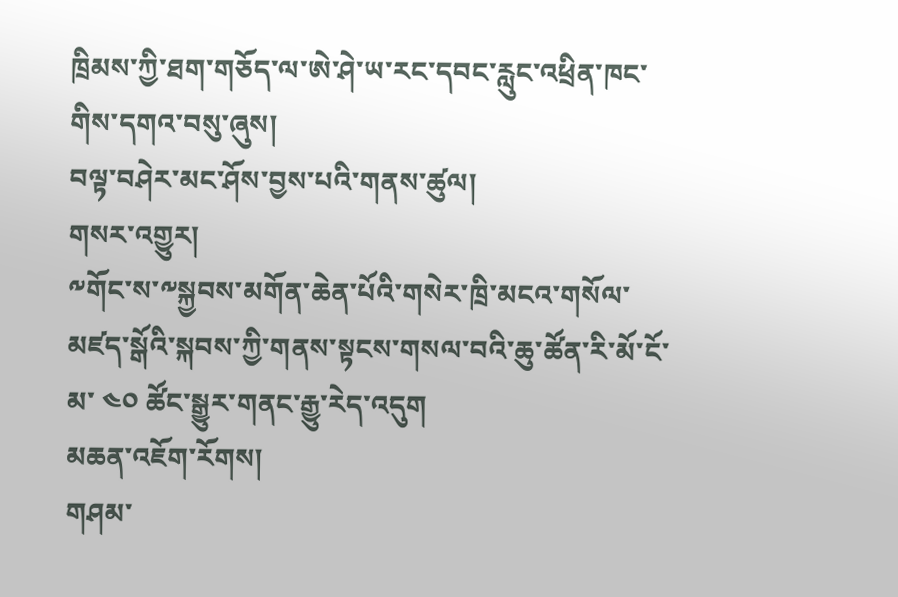ཁྲིམས་ཀྱི་ཐག་གཅོད་ལ་ཨེ་ཤེ་ཡ་རང་དབང་རླུང་འཕྲིན་ཁང་གིས་དགའ་བསུ་ཞུས།
བལྟ་བཤེར་མང་ཤོས་བྱས་པའི་གནས་ཚུལ།
གསར་འགྱུར།
༸གོང་ས་༸སྐྱབས་མགོན་ཆེན་པོའི་གསེར་ཁྲི་མངའ་གསོལ་མཛད་སྒོའི་སྐབས་ཀྱི་གནས་སྟངས་གསལ་བའི་ཆུ་ཚོན་རི་མོ་ངོ་མ་ ༤༠ ཚོང་སྒྱུར་གནང་རྒྱུ་རེད་འདུག
མཆན་འཇོག་རོགས།
གཤམ་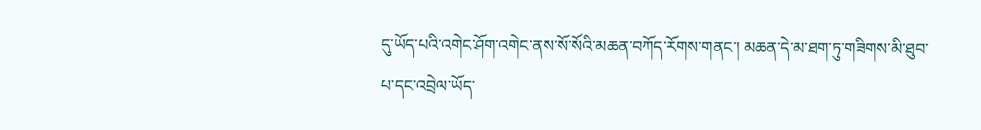དུ་ཡོད་པའི་འགེང་ཤོག་འགེང་ནས་སོ་སོའི་མཆན་བཀོད་རོགས་གནང་། མཆན་དེ་མ་ཐག་ཏུ་གཟིགས་མི་ཐུབ་པ་དང་འབྲེལ་ཡོད་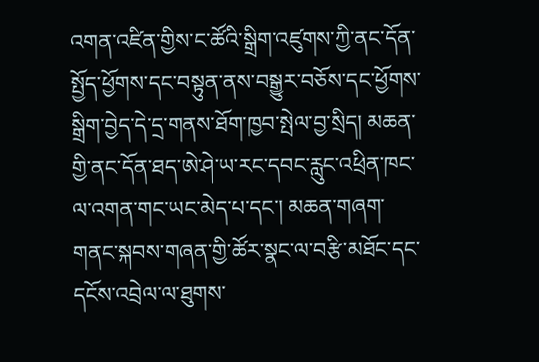འགན་འཛིན་གྱིས་ང་ཚོའི་སྒྲིག་འཛུགས་ཀྱི་ནང་དོན་སྤྱོད་ཕྱོགས་དང་བསྟུན་ནས་བསྒྱུར་བཅོས་དང་ཕྱོགས་སྒྲིག་བྱེད་དེ་དྲ་གནས་ཐོག་ཁྱབ་སྤེལ་བྱ་སྲིད། མཆན་གྱི་ནང་དོན་ཐད་ཨེ་ཤེ་ཡ་རང་དབང་རླུང་འཕྲིན་ཁང་ལ་འགན་གང་ཡང་མེད་པ་དང་། མཆན་གཞག་གནང་སྐབས་གཞན་གྱི་ཚོར་སྣང་ལ་བརྩི་མཐོང་དང་དངོས་འབྲེལ་ལ་ཐུགས་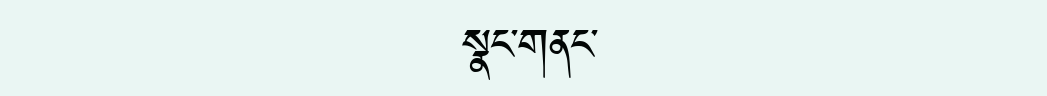སྣང་གནང་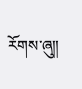རོགས་ཞུ༎